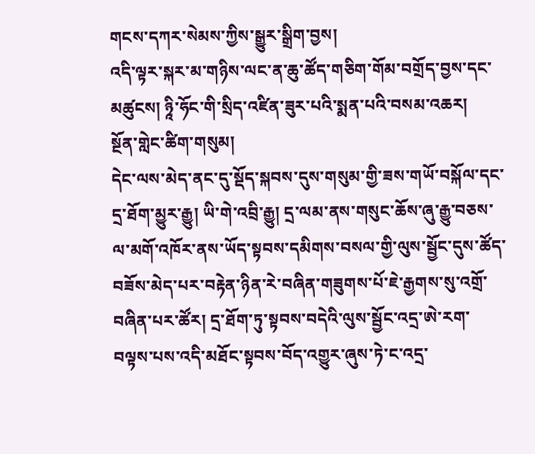གངས་དཀར་སེམས་ཀྱིས་སྒྱུར་སྒྲིག་བྱས།
འདི་ལྟར་སྐར་མ་གཉིས་ལང་ན་ཆུ་ཚོད་གཅིག་གོམ་བགྲོད་བྱས་དང་མཚུངས། ཉཱི་ཧོང་གི་སྲིད་འཛིན་ཟུར་པའི་སྨན་པའི་བསམ་འཆར།
སྔོན་གླེང་ཚིག་གསུམ།
དེང་ལས་མེད་ནང་དུ་སྡོད་སྐབས་དུས་གསུམ་གྱི་ཟས་གཡོ་བསྐོལ་དང་དྲ་ཐོག་མྱུར་རྒྱུ། ཡི་གེ་འབྲི་རྒྱུ། དྲ་ལམ་ནས་གསུང་ཆོས་ཞུ་རྒྱུ་བཅས་ལ་མགོ་འཁོར་ནས་ཡོད་སྟབས་དམིགས་བསལ་གྱི་ལུས་སྦྱོང་དུས་ཚོད་བཟོས་མེད་པར་བརྟེན་ཉིན་རེ་བཞིན་གཟུགས་པོ་ཇེ་རྒྱགས་སུ་འགྲོ་བཞིན་པར་ཚོར། དྲ་ཐོག་ཏུ་སྟབས་བདེའི་ལུས་སྦྱོང་འདྲ་ཨེ་རག་བལྟས་པས་འདི་མཐོང་སྟབས་བོད་འགྱུར་ཞུས་ཏེ་ང་འདྲ་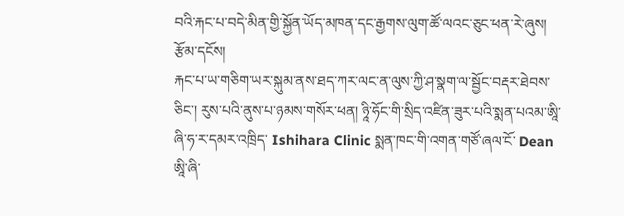བའི་རྐང་པ་བདེ་མིན་གྱི་སྐྱོན་ཡོད་མཁན་དང་རྒྱགས་ལུག་ཚོ་ལའང་ཅུང་ཕན་རེ་ཞུས།
རྩོམ་དངོས།
རྐང་པ་ཡ་གཅིག་ཡར་སྐུམ་ནས་ཐད་ཀར་ལང་ན་ལུས་ཀྱི་ཤ་སྣག་ལ་སྦྱོང་བརྡར་ཐེབས་ཅིང་། རུས་པའི་ནུས་པ་ཉམས་གསོར་ཕན། ཉཱི་ཧོང་གི་སྲིད་འཛིན་ཟུར་པའི་སྨན་པའམ་ཨཱི་ཞི་ཧ་ར་དམར་འཁྲིད་ Ishihara Clinic སྨན་ཁང་གི་འགན་གཙོ་ཞལ་ངོ་ Dean ཨཱི་ཞི་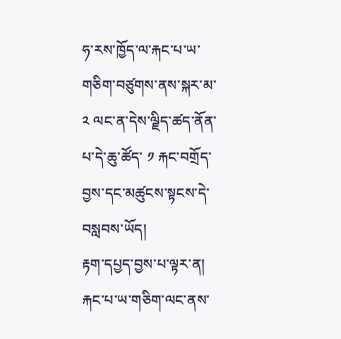ཧ་རས་ཁྱོད་ལ་རྐང་པ་ཡ་གཅིག་བཙུགས་ནས་སྐར་མ་ ༢ ལང་ན་དེས་ལྗིད་ཚད་ནོན་པ་དེ་ཆུ་ཚོད་ ༡ རྐང་བགྲོད་བྱས་དང་མཚུངས་སྟངས་དེ་བསླབས་ཡོད།
རྟག་དཔྱད་བྱས་པ་ལྟར་ན། རྐང་པ་ཡ་གཅིག་ལང་ནས་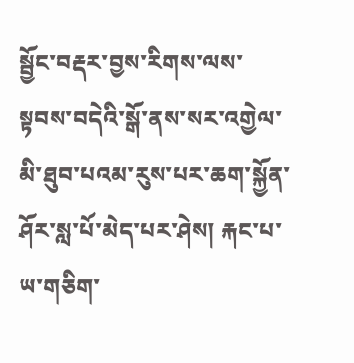སྦྱོང་བརྡར་བྱས་རིགས་ལས་སྟབས་བདེའི་སྒོ་ནས་སར་འགྱེལ་མི་ཐུབ་པའམ་རུས་པར་ཆག་སྐྱོན་ཤོར་སླ་པོ་མེད་པར་ཤེས། རྐང་པ་ཡ་གཅིག་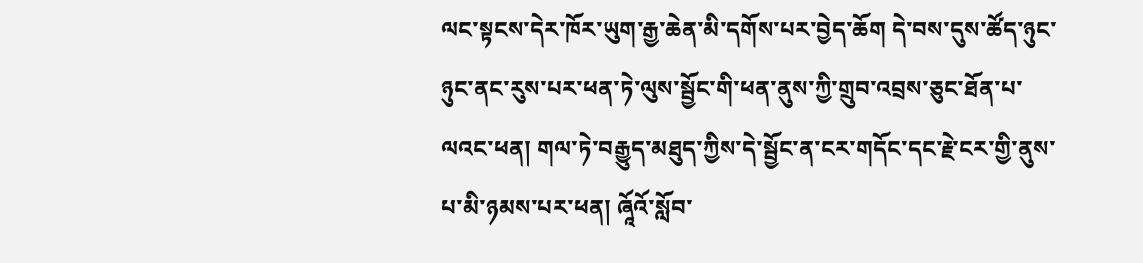ལང་སྟངས་དེར་ཁོར་ཡུག་རྒྱ་ཆེན་མི་དགོས་པར་བྱེད་ཆོག དེ་བས་དུས་ཚོད་ཉུང་ཉུང་ནང་རུས་པར་ཕན་ཏེ་ལུས་སྦྱོང་གི་ཕན་ནུས་ཀྱི་གྲུབ་འབྲས་ཅུང་ཐོན་པ་ལའང་ཕན། གལ་ཏེ་བརྒྱུད་མཐུད་ཀྱིས་དེ་སྦྱོང་ན་ངར་གདོང་དང་རྗེ་ངར་གྱི་ནུས་པ་མི་ཉམས་པར་ཕན། ཞཱོའོ་སློབ་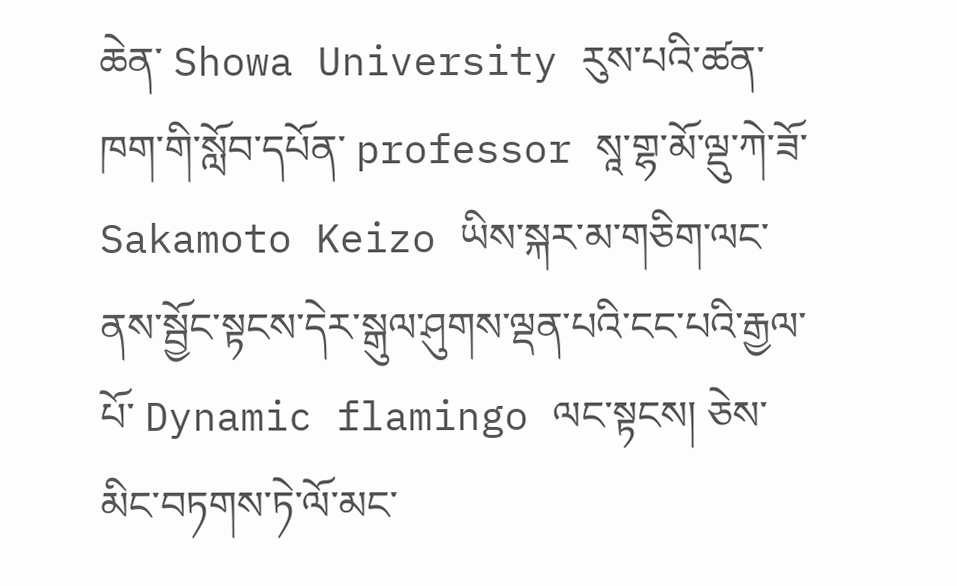ཆེན་ Showa University རུས་པའི་ཚན་ཁག་གི་སློབ་དཔོན་ professor སཱ་གྷ་མོ་ལྡུ་ཀེ་ཟོ་ Sakamoto Keizo ཡིས་སྐར་མ་གཅིག་ལང་ནས་སྦྱོང་སྟངས་དེར་སྒུལ་ཤུགས་ལྡན་པའི་ངང་པའི་རྒྱལ་པོ་ Dynamic flamingo ལང་སྟངས། ཅེས་མིང་བཏགས་ཏེ་ལོ་མང་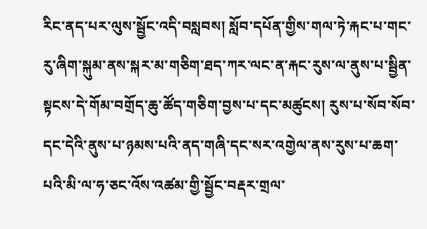རིང་ནད་པར་ལུས་སྦྱོང་འདི་བསླབས། སློབ་དཔོན་གྱིས་གལ་ཏེ་རྐང་པ་གང་རུ་ཞིག་སྐུམ་ནས་སྐར་མ་གཅིག་ཐད་ཀར་ལང་ན་རྐང་རུས་ལ་ནུས་པ་སྦྱིན་སྟངས་དེ་གོམ་བགྲོད་ཆུ་ཚོད་གཅིག་བྱས་པ་དང་མཚུངས། རུས་པ་སོབ་སོབ་དང་དེའི་ནུས་པ་ཉམས་པའི་ནད་གཞི་དང་སར་འགྱེལ་ནས་རུས་པ་ཆག་པའི་མི་ལ་ཧ་ཅང་འོས་འཚམ་གྱི་སྦྱོང་བརྡར་གྲལ་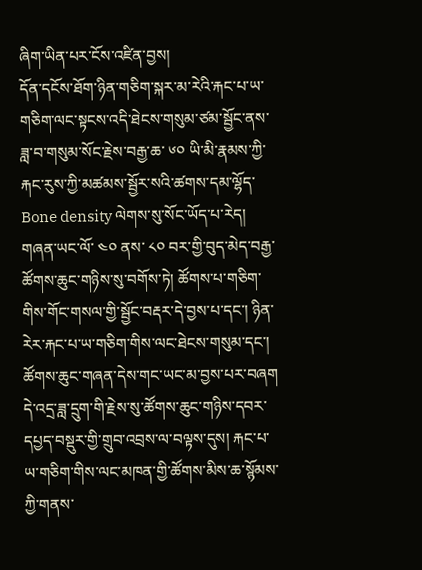ཞིག་ཡིན་པར་ངོས་འཛིན་བྱས།
དོན་དངོས་ཐོག་ཉིན་གཅིག་སྐར་མ་རེའི་རྐང་པ་ཡ་གཅིག་ལང་སྟངས་འདི་ཐེངས་གསུམ་ཙམ་སྦྱོང་ནས་ཟླ་བ་གསུམ་སོང་རྗེས་བརྒྱ་ཆ་ ༦༠ ཡི་མི་རྣམས་ཀྱི་རྐང་རུས་ཀྱི་མཚམས་སྦྱོར་སའི་ཚགས་དམ་ལྷོད་ Bone density ལེགས་སུ་སོང་ཡོད་པ་རེད། གཞན་ཡང་ལོ་ ༤༠ ནས་ ༨༠ བར་གྱི་བུད་མེད་བརྒྱ་ཚོགས་ཆུང་གཉིས་སུ་བགོས་ཏེ། ཚོགས་པ་གཅིག་གིས་གོང་གསལ་གྱི་སྦྱོང་བརྡར་དེ་བྱས་པ་དང་། ཉིན་རེར་རྐང་པ་ཡ་གཅིག་གིས་ལང་ཐེངས་གསུམ་དང་། ཚོགས་ཆུང་གཞན་དེས་གང་ཡང་མ་བྱས་པར་བཞག དེ་འདྲ་ཟླ་དྲུག་གི་རྗེས་སུ་ཚོགས་ཆུང་གཉིས་དབར་དཔྱད་བསྡུར་གྱི་གྲུབ་འབྲས་ལ་བལྟས་དུས། རྐང་པ་ཡ་གཅིག་གིས་ལང་མཁན་གྱི་ཚོགས་མིས་ཆ་སྙོམས་ཀྱི་གནས་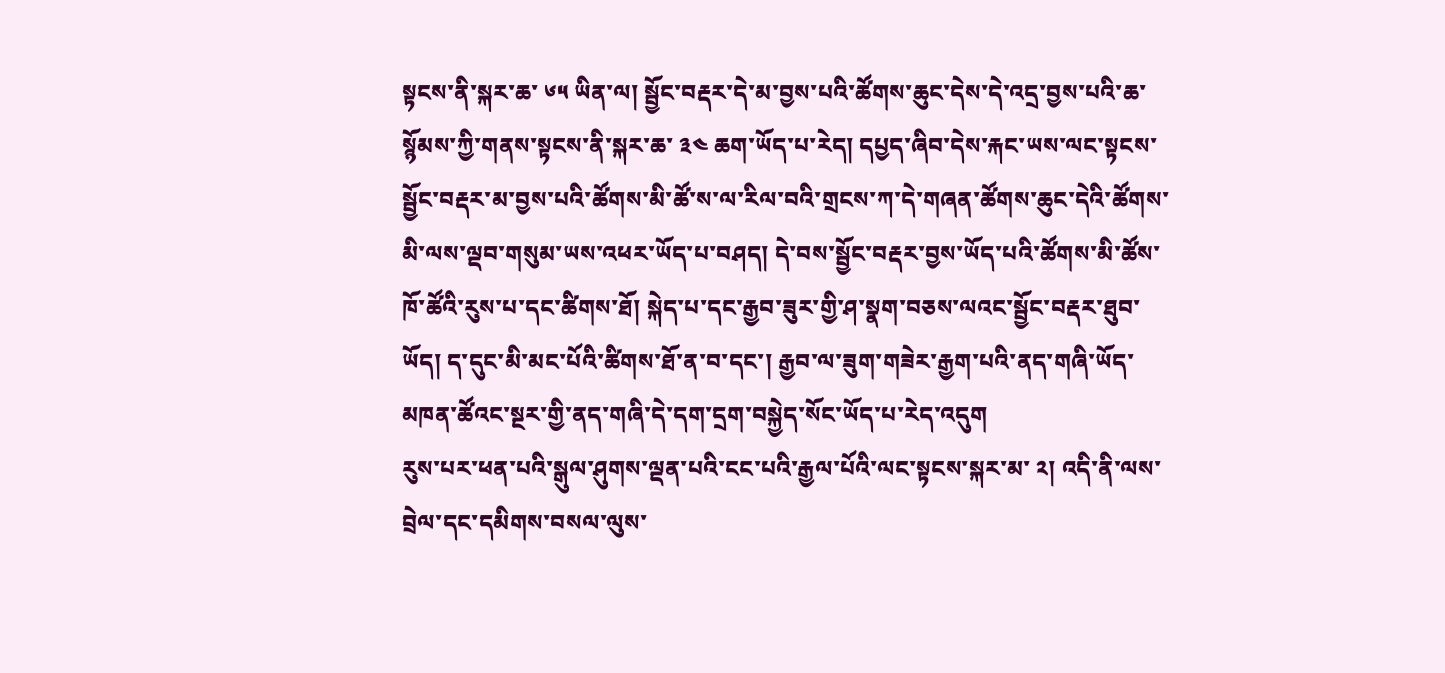སྟངས་ནི་སྐར་ཆ་ ༦༥ ཡིན་ལ། སྦྱོང་བརྡར་དེ་མ་བྱས་པའི་ཚོགས་ཆུང་དེས་དེ་འདྲ་བྱས་པའི་ཆ་སྙོམས་ཀྱི་གནས་སྟངས་ནི་སྐར་ཆ་ ༣༤ ཆག་ཡོད་པ་རེད། དཔྱད་ཞིབ་དེས་རྐང་ཡས་ལང་སྟངས་སྦྱོང་བརྡར་མ་བྱས་པའི་ཚོགས་མི་ཚོ་ས་ལ་རིལ་བའི་གྲངས་ཀ་དེ་གཞན་ཚོགས་ཆུང་དེའི་ཚོགས་མི་ལས་ལྡབ་གསུམ་ཡས་འཕར་ཡོད་པ་བཤད། དེ་བས་སྦྱོང་བརྡར་བྱས་ཡོད་པའི་ཚོགས་མི་ཚོས་ཁོ་ཚོའི་རུས་པ་དང་ཚིགས་ཐོ། སྐེད་པ་དང་རྒྱབ་ཟུར་གྱི་ཤ་སྣག་བཅས་ལའང་སྦྱོང་བརྡར་ཐུབ་ཡོད། ད་དུང་མི་མང་པོའི་ཚིགས་ཐོ་ན་བ་དང་། རྒྱབ་ལ་ཟུག་གཟེར་རྒྱག་པའི་ནད་གཞི་ཡོད་མཁན་ཚོའང་སྔར་གྱི་ནད་གཞི་དེ་དག་དྲག་བསྐྱེད་སོང་ཡོད་པ་རེད་འདུག
རུས་པར་ཕན་པའི་སྒུལ་ཤུགས་ལྡན་པའི་ངང་པའི་རྒྱལ་པོའི་ལང་སྟངས་སྐར་མ་ ༢། འདི་ནི་ལས་བྲེལ་དང་དམིགས་བསལ་ལུས་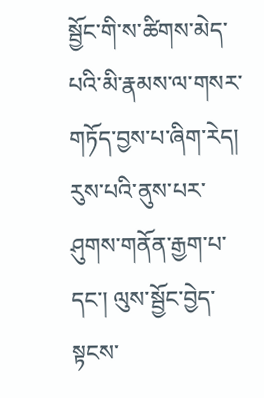སྦྱོང་གི་ས་ཚིགས་མེད་པའི་མི་རྣམས་ལ་གསར་གཏོད་བྱས་པ་ཞིག་རེད། རུས་པའི་ནུས་པར་ཤུགས་གནོན་རྒྱག་པ་དང་། ལུས་སྦྱོང་བྱེད་སྟངས་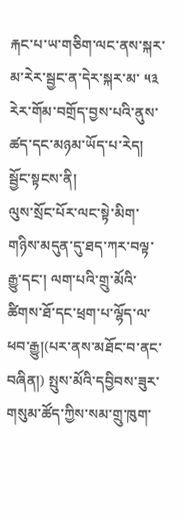རྐང་པ་ཡ་གཅིག་ལང་ནས་སྐར་མ་རེར་སྦྱང་ན་དེར་སྐར་མ་ ༥༣ རེར་གོམ་བགྲོད་བྱས་པའི་ནུས་ཚད་དང་མཉམ་ཡོད་པ་རེད།
སྦྱོང་སྟངས་ནི།
ལུས་སྲོང་པོར་ལང་སྟེ་མིག་གཉིས་མདུན་དུ་ཐད་ཀར་བལྟ་རྒྱུ་དང་། ལག་པའི་གྲུ་མོའི་ཚིགས་ཐོ་དང་ཕྲག་པ་ལྷོད་ལ་ཕབ་རྒྱུ།(པར་ནས་མཐོང་བ་ནང་བཞིན།) སྤུས་མོའི་དབྱིབས་ཟུར་གསུམ་ཚོད་ཀྱིས་སམ་གྲུ་ཁུག་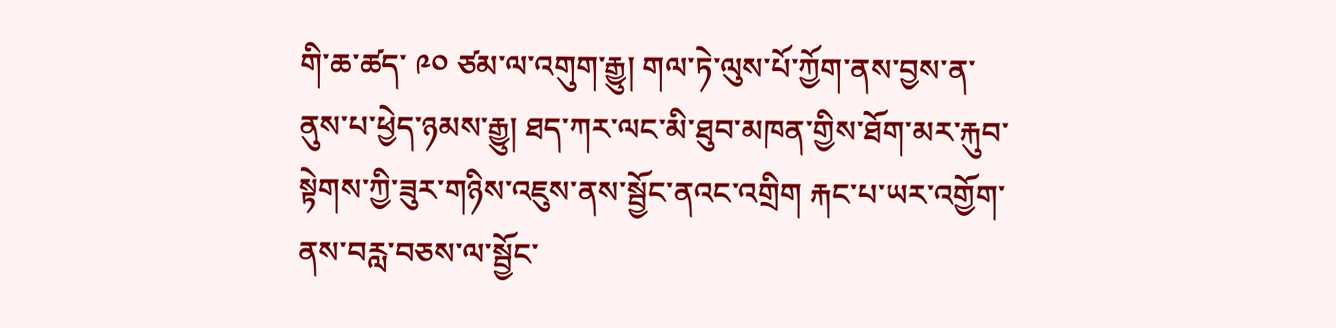གི་ཆ་ཚད་ ༩༠ ཙམ་ལ་འགུག་རྒྱུ། གལ་ཏེ་ལུས་པོ་ཀྱོག་ནས་བྱས་ན་ནུས་པ་ཕྱེད་ཉམས་རྒྱུ། ཐད་ཀར་ལང་མི་ཐུབ་མཁན་གྱིས་ཐོག་མར་རྐུབ་སྟེགས་ཀྱི་ཟུར་གཉིས་འཇུས་ནས་སྦྱོང་ནའང་འགྲིག རྐང་པ་ཡར་འགྱོག་ནས་བརླ་བཅས་ལ་སྦྱོང་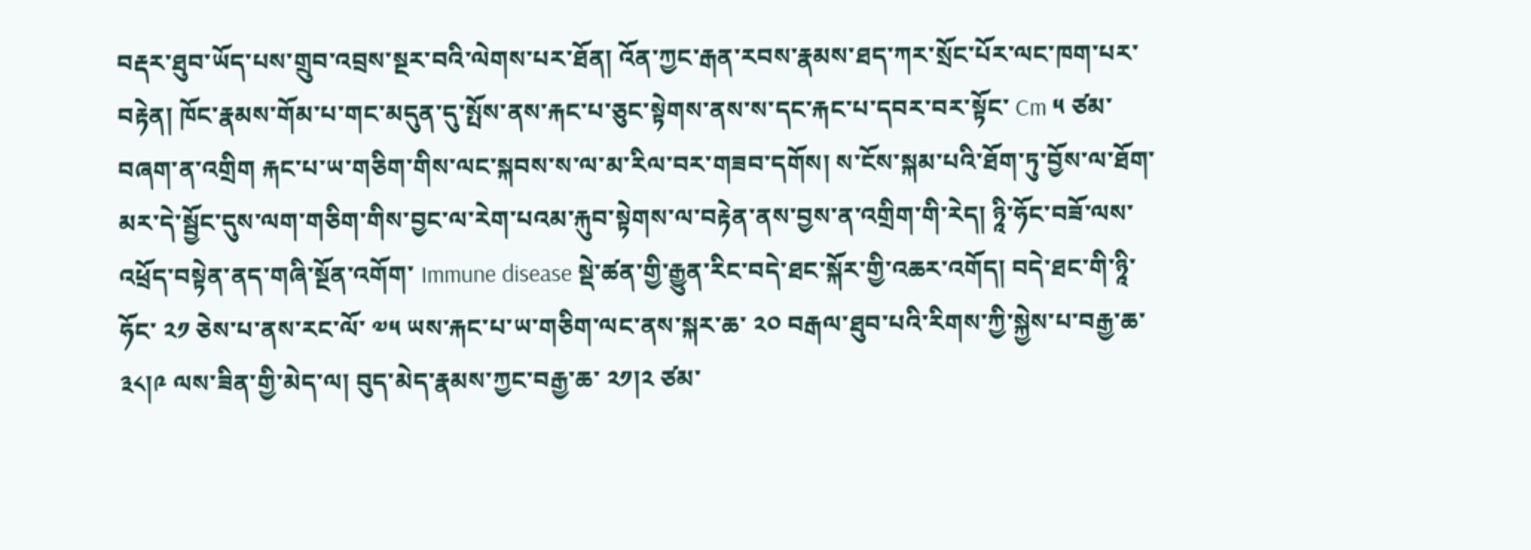བརྡར་ཐུབ་ཡོད་པས་གྲུབ་འབྲས་སྔར་བའི་ལེགས་པར་ཐོན། འོན་ཀྱང་རྒན་རབས་རྣམས་ཐད་ཀར་སྲོང་པོར་ལང་ཁག་པར་བརྟེན། ཁོང་རྣམས་གོམ་པ་གང་མདུན་དུ་སྤོས་ནས་རྐང་པ་ཅུང་སྟེགས་ནས་ས་དང་རྐང་པ་དབར་བར་སྟོང་ Cm ༥ ཙམ་བཞག་ན་འགྲིག རྐང་པ་ཡ་གཅིག་གིས་ལང་སྐབས་ས་ལ་མ་རིལ་བར་གཟབ་དགོས། ས་ངོས་སྐམ་པའི་ཐོག་ཏུ་བྱོས་ལ་ཐོག་མར་དེ་སྦྱོང་དུས་ལག་གཅིག་གིས་བྱང་ལ་རེག་པའམ་རྐུབ་སྟེགས་ལ་བརྟེན་ནས་བྱས་ན་འགྲིག་གི་རེད། ཉཱི་ཧོང་བཟོ་ལས་འཕྲོད་བསྟེན་ནད་གཞི་སྔོན་འགོག་ Immune disease སྡེ་ཚན་གྱི་རྒྱུན་རིང་བདེ་ཐང་སྐོར་གྱི་འཆར་འགོད། བདེ་ཐང་གི་ཉཱི་ཧོང་ ༢༡ ཅེས་པ་ནས་རང་ལོ་ ༧༥ ཡས་རྐང་པ་ཡ་གཅིག་ལང་ནས་སྐར་ཆ་ ༢༠ བརྒལ་ཐུབ་པའི་རིགས་ཀྱི་སྐྱེས་པ་བརྒྱ་ཆ་ ༣༨།༩ ལས་ཟིན་གྱི་མེད་ལ། བུད་མེད་རྣམས་ཀྱང་བརྒྱ་ཆ་ ༢༡།༢ ཙམ་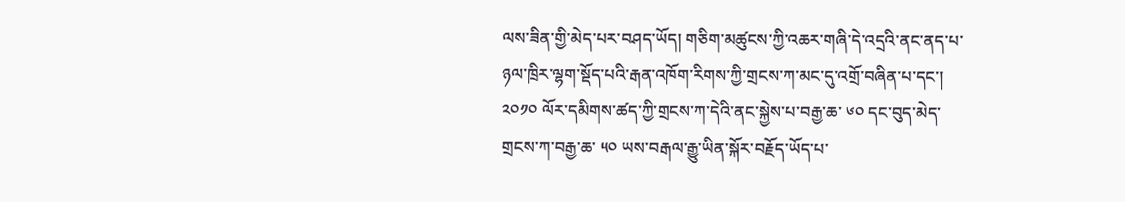ལས་ཟིན་གྱི་མེད་པར་བཤད་ཡོད། གཅིག་མཚུངས་ཀྱི་འཆར་གཞི་དེ་འདྲའི་ནང་ནད་པ་ཉལ་ཁྲིར་ལྷག་སྡོད་པའི་རྒན་འཁོག་རིགས་ཀྱི་གྲངས་ཀ་མང་དུ་འགྲོ་བཞིན་པ་དང་། ༢༠༡༠ ལོར་དམིགས་ཚད་ཀྱི་གྲངས་ཀ་དེའི་ནང་སྐྱེས་པ་བརྒྱ་ཆ་ ༦༠ དང་བུད་མེད་གྲངས་ཀ་བརྒྱ་ཆ་ ༥༠ ཡས་བརྒལ་རྒྱུ་ཡིན་སྐོར་བརྗོད་ཡོད་པ་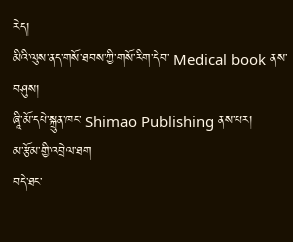རེད།
མིའི་ལུས་ནད་གསོ་ཐབས་ཀྱི་གསོ་རིག་དེབ་ Medical book ནས་བཤུས།
ཞཱི་མོ་དཔེ་སྐྲུན་ཁང་ Shimao Publishing ནས་པར།
མ་རྩོམ་གྱི་འབྲེལ་ཐག
བདེ་ཐང་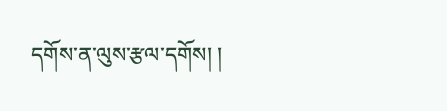དགོས་ན་ལུས་རྩལ་དགོས། །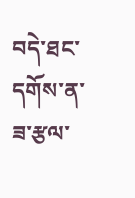བདེ་ཐང་དགོས་ན་ཟ་རྩལ་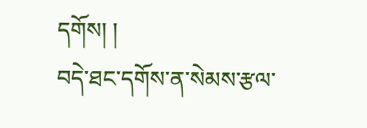དགོས། །
བདེ་ཐང་དགོས་ན་སེམས་རྩལ་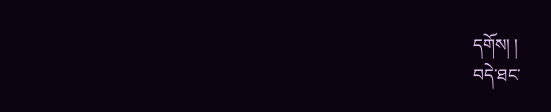དགོས། །
བདེ་ཐང་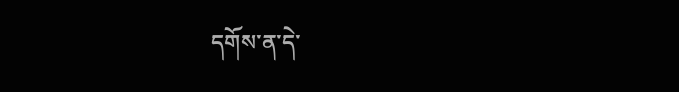དགོས་ན་དེ་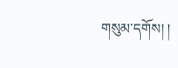གསུམ་དགོས། །